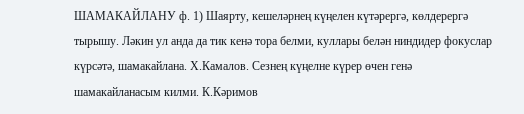ШАМАКАЙЛАНУ ф. 1) Шаярту, кешеләрнең күңелен күтәрергә, көлдерергә тырышу. Ләкин ул анда да тик кенә тора белми, куллары белән ниндидер фокуслар күрсәтә, шамакайлана. Х.Камалов. Сезнең күңелне күрер өчен генә шамакайланасым килми. К.Кәримов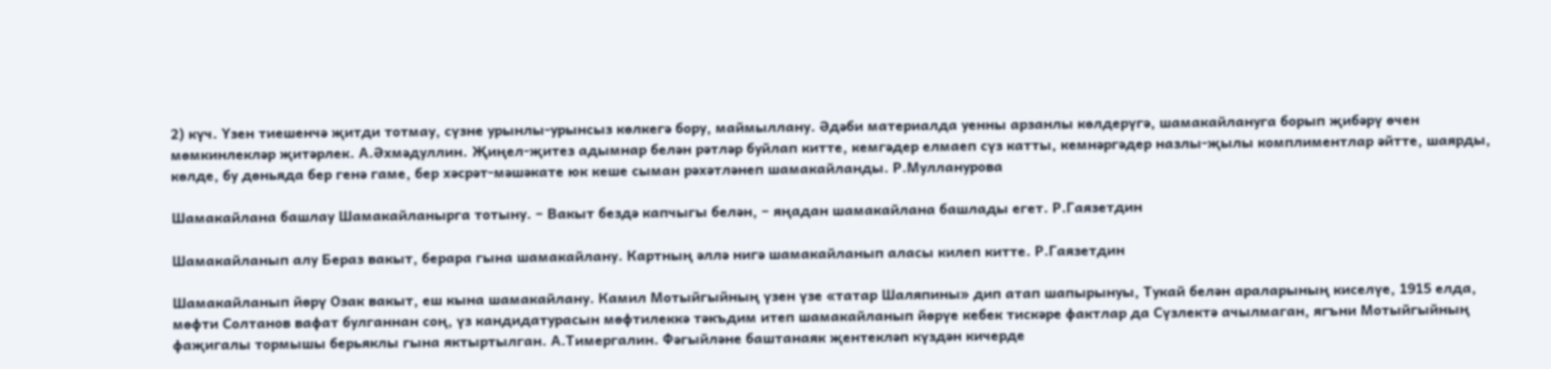2) күч. Үзен тиешенчә җитди тотмау, сүзне урынлы-урынсыз көлкегә бору, маймыллану. Әдәби материалда уенны арзанлы көлдерүгә, шамакайлануга борып җибәрү өчен мөмкинлекләр җитәрлек. А.Әхмәдуллин. Җиңел-җитез адымнар белән рәтләр буйлап китте, кемгәдер елмаеп сүз катты, кемнәргәдер назлы-җылы комплиментлар әйтте, шаярды, көлде, бу дөньяда бер генә гаме, бер хәсрәт-мәшәкате юк кеше сыман рәхәтләнеп шамакайланды. Р.Мулланурова

Шамакайлана башлау Шамакайланырга тотыну. – Вакыт бездә капчыгы белән, – яңадан шамакайлана башлады егет. Р.Гаязетдин

Шамакайланып алу Бераз вакыт, берара гына шамакайлану. Картның әллә нигә шамакайланып аласы килеп китте. Р.Гаязетдин

Шамакайланып йөрү Озак вакыт, еш кына шамакайлану. Камил Мотыйгыйның үзен үзе «татар Шаляпины» дип атап шапырынуы, Тукай белән араларының киселүе, 1915 елда, мөфти Солтанов вафат булганнан соң, үз кандидатурасын мөфтилеккә тәкъдим итеп шамакайланып йөрүе кебек тискәре фактлар да Сүзлектә ачылмаган, ягъни Мотыйгыйның фаҗигалы тормышы берьяклы гына яктыртылган. А.Тимергалин. Фәгыйләне баштанаяк җентекләп күздән кичерде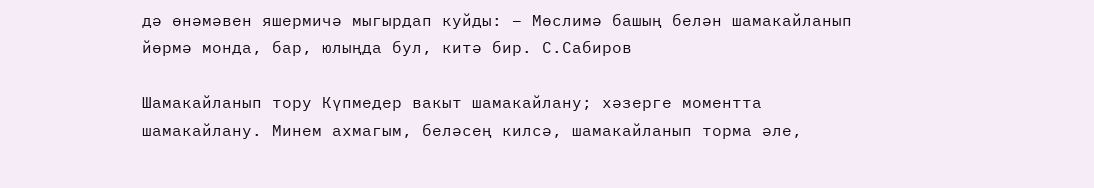дә өнәмәвен яшермичә мыгырдап куйды: – Мөслимә башың белән шамакайланып йөрмә монда, бар, юлыңда бул, китә бир. С.Сабиров

Шамакайланып тору Күпмедер вакыт шамакайлану; хәзерге моментта шамакайлану. Минем ахмагым, беләсең килсә, шамакайланып торма әле,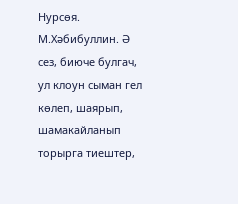Нурсөя. М.Хәбибуллин. Ә сез, биюче булгач, ул клоун сыман гел көлеп, шаярып, шамакайланып торырга тиештер,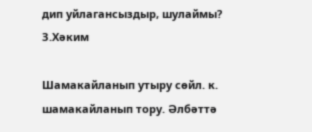дип уйлагансыздыр, шулаймы? З.Хәким

Шамакайланып утыру сөйл. к. шамакайланып тору. Әлбәттә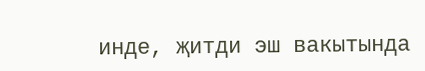инде, җитди эш вакытында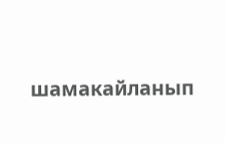шамакайланып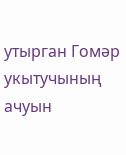утырган Гомәр укытучының ачуын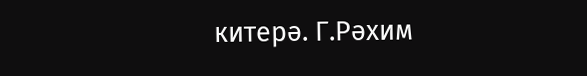китерә. Г.Рәхим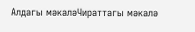Алдагы мәкаләЧираттагы мәкалә